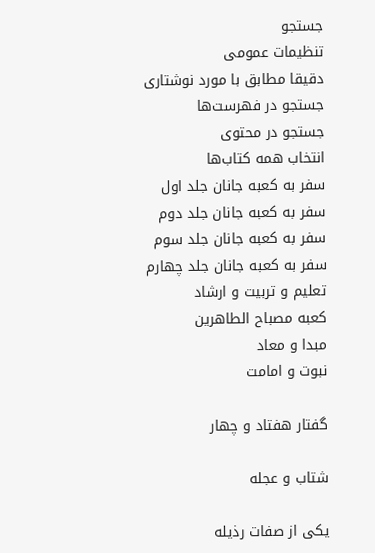جستجو
تنظیمات عمومی
دقیقا مطابق با مورد نوشتاری
جستجو در فهرست‌ها
جستجو در محتوی
انتخاب همه کتاب‌ها
سفر به کعبه جانان جلد اول
سفر به کعبه جانان جلد دوم
سفر به کعبه جانان جلد سوم
سفر به کعبه جانان جلد چهارم
تعلیم و تربیت و ارشاد
کعبه مصباح الطاهرین
مبدا و معاد
نبوت و امامت

گفتار هفتاد و چهار

شتاب و عجله

یکی از صفات رذیله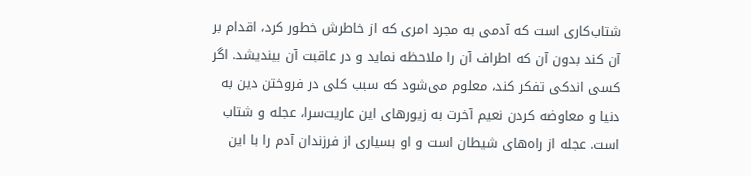شتاب‌کاری است که آدمی به مجرد امری که از خاطرش خطور کرد، اقدام بر آن کند بدون آن که اطراف آن را ملاحظه نماید و در عاقبت آن بیندیشد. اگر کسی اندکی تفکر کند، معلوم می‌شود که سبب کلی در فروختن دین به دنیا و معاوضه کردن نعیم آخرت به زیور‌های این عاریت‌سرا، عجله و شتاب است. عجله از راه‌های شیطان است و او بسیاری از فرزندان آدم را با این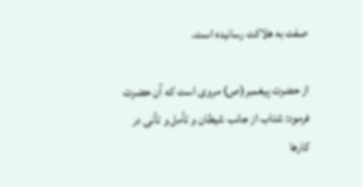صفت به هلاکت رسانیده است.

از حضرت پیغمبر(ص) مروی است که آن حضرت فرمود: شتاب از جانب شیطان و تأمل و تأنی در کار‌ها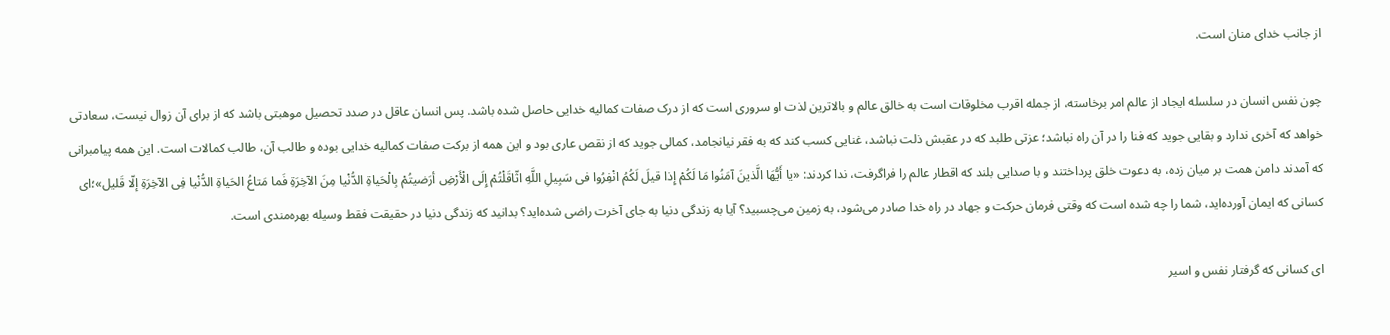از جانب خدای منان است.

چون نفس انسان در سلسله ایجاد از عالم امر بر‌خاسته، از جمله اقرب مخلوقات است به خالق عالم و بالا‌ترین لذت او سروری است که از درک صفات کمالیه خدایی حاصل شده باشد. پس انسان عاقل در صدد تحصیل موهبتی باشد که از برای آن زوال نیست، سعادتی خواهد که آخری ندارد و بقایی جوید که فنا را در آن راه نباشد؛ عزتی طلبد که در عقبش ذلت نباشد، غنایی کسب کند که به فقر نیانجامد، کمالی جوید که از نقص عاری بود و این همه از برکت صفات کمالیه خدایی بوده و طالب آن، طالب کمالات است. این همه پیامبرانی که آمدند دامن همت بر میان زده، به دعوت خلق پرداختند و با صدایی بلند که اقطار عالم را فرا‌گرفت، ندا کردند: «یا أَیُّهَا الَّذینَ آمَنُوا مَا لَکُمْ إِذا قیلَ لَکُمُ انْفِرُوا فی سَبِیلِ اللَّهِ اثّاقَلْتُمْ إِلَی الْأَرْضِ أرَضیتُمْ بِالْحَیاةِ الدُّنْیا مِنَ الآخِرَةِ فَما مَتاعُ الحَیاةِ الدُّنْیا فِی الآخِرَةِ إلّا قَلیل»؛ای کسانی که ایمان آورده‌اید، شما را چه شده است که وقتی فرمان حرکت و جهاد در راه خدا صادر می‌شود، به زمین می‌چسبید؟ آیا به زندگی دنیا به جای آخرت راضی شده‌اید؟ بدانید که زندگی دنیا در حقیقت فقط وسیله بهره‌مندی است.

ای کسانی که گرفتار نفس و اسیر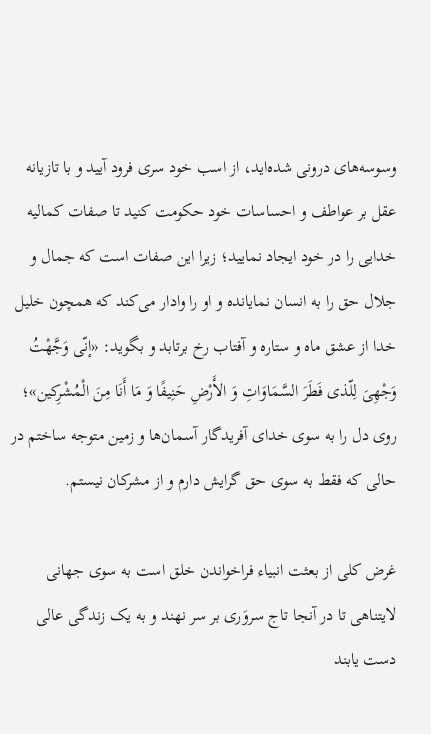وسوسه‌های درونی شده‌اید، از اسب خود سری فرود آیید و با تازیانه عقل بر عواطف و احساسات خود حکومت کنید تا صفات کمالیه خدایی را در خود ایجاد نمایید؛ زیرا این صفات است که جمال و جلال حق را به انسان نمایانده و او را وادار می‌کند که همچون خلیل خدا از عشق ماه و ستاره و آفتاب رخ بر‌تابد و بگوید: «إنّی وَجَّهْتُ وَجْهِیَ لِلّذی فَطَرَ السَّمَاوَاتِ وَ الأَرْضِ حَنِیفًا وَ مَا أَنَا مِنَ الْمُشْرِکین»؛ روی دل را به سوی خدای آفریدگار آسمان‌ها و زمین متوجه ساختم در حالی که فقط به سوی حق گرایش دارم و از مشرکان نیستم.

غرض کلی از بعثت انبیاء فرا‌خواندن خلق است به سوی جهانی لا‌یتناهی تا در آنجا تاج سروَری بر سر نهند و به یک زندگی عالی دست یابند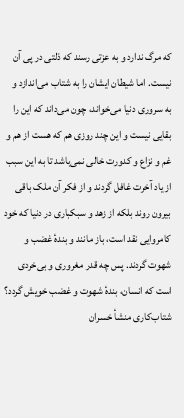که مرگ ندارد و به عزتی رسند که ذلتی در پی آن نیست. اما شیطان ایشان را به شتاب می‌اندازد و به سروری دنیا می‌خواند، چون می‌داند که این را بقایی نیست و این چند روزی هم که هست از هم و غم و نزاع و کدورت خالی نمی‌باشد تا به این سبب از یاد آخرت غافل گردند و از فکر آن ملک باقی بیرون روند بلکه از زهد و سبکباری در دنیا که خود کامروایی نقد است، باز مانند و بندهٔ غضب و شهوت گردند. پس چه قدر مغروری و بی‌خردی است که انسان، بندهٔ شهوت و غضب خویش گردد؟ شتاب‌کاری منشأ خسران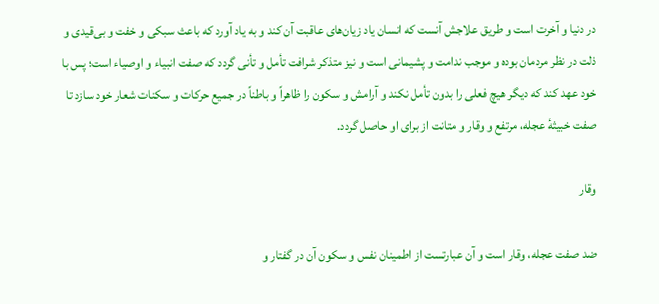در دنیا و آخرت است و طریق علاجش آنست که انسان یاد زیان‌های عاقبت آن کند و به یاد آورد که باعث سبکی و خفت و بی‌قیدی و ذلت در نظر مردمان بوده و موجب ندامت و پشیمانی است و نیز متذکر شرافت تأمل و تأنی گردد که صفت انبیاء و اوصیاء است؛ پس با خود عهد کند که دیگر هیچ فعلی را بدون تأمل نکند و آرامش و سکون را ظاهراً و باطناً در جمیع حرکات و سکنات شعار خود سازد تا صفت خبیثهٔ عجله، مرتفع و وقار و متانت از برای او حاصل گردد.

وقار

ضد صفت عجله، وقار است و آن عبارتست از اطمینان نفس و سکون آن در گفتار و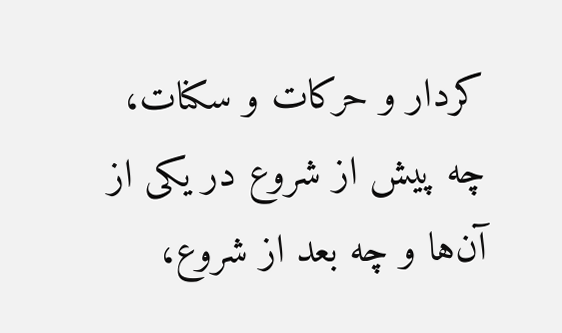کردار و حرکات و سکنات، چه پیش از شروع در یکی از آن‌ها و چه بعد از شروع،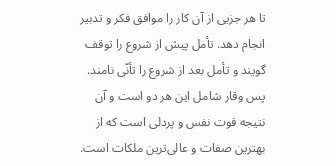تا هر جزیی از آن کار را موافق فکر و تدبیر انجام دهد. تأمل پیش از شروع را توقف گویند و تأمل بعد از شروع را تأنّی نامند. پس وقار شامل این هر دو است و آن نتیجه قوت نفس و پر‌دلی است که از بهترین صفات و عالی‌ترین ملکات است.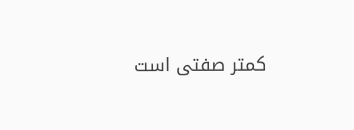کمتر صفتی است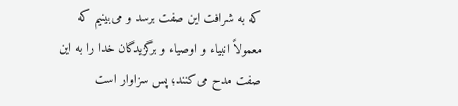که به شرافت این صفت برسد و می‌بینیم که معمولاً انبیاء و اوصیاء و برگزیدگان خدا را به این صفت مدح می‌کنند؛ پس سزاوار است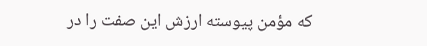که مؤمن پیوسته ارزش این صفت را در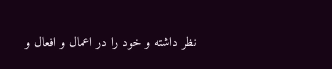نظر داشته و خود را در اعمال و افعال و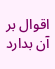اقوال بر آن بدارد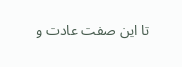تا این صفت عادت و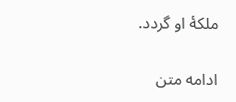ملکهٔ او گردد.

ادامه متن